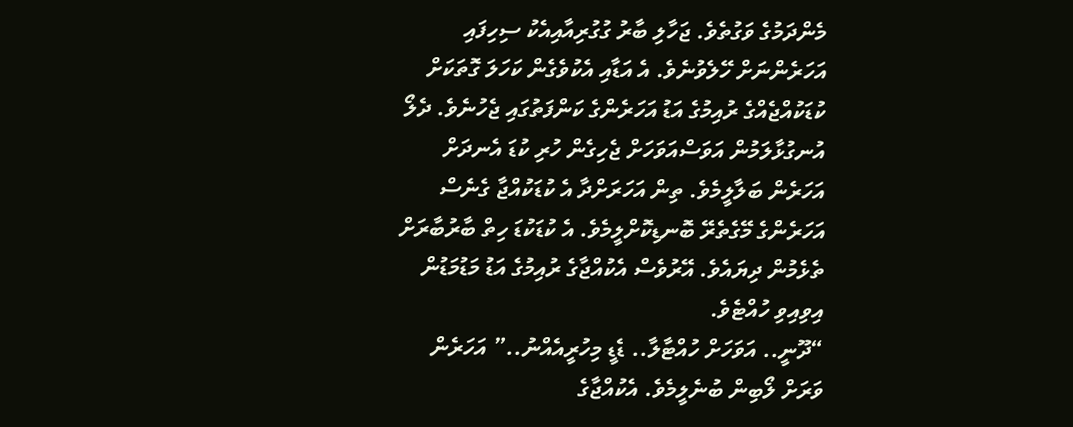މެންދަމުގެ ވަގުތެވެ. ޖަހާލި ބާރު ގުގުރިއާއިއެކު ސިހިފައި އަހަރެންނަށް ހޭލެވުނެވެ. އެ އަޑާއި އެކުވެގެން ކަހަލަ ގޮތަކަށް ކުޑަކުއްޖެއްގެ ރުއިމުގެ އަޑު އަހަރެންގެ ކަންފަތުގައި ޖެހުނެވެ. ދެލޯ އުނގުޅާލަމުން އަވަސްއަވަހަށް ޖެހިގެން ހުރި ކުޑަ އެނދަށް އަހަރެން ބަލާލީމެވެ. ތިން އަހަރަށްދާ އެ ކުޑަކުއްޖާ ގެނެސް އަހަރެންގެ މޭގެތެރޭ ބޮނޑިކޮށްލީމެވެ. އެ ކުޑަކުޑަ ހިތް ބާރުބާރަށް ތެޅެމުން ދިޔައެވެ. އޭރުވެސް އެކުއްޖާގެ ރުއިމުގެ އަޑު މަޑުމަޑުން އިވިއިވި ހުއްޓެވެ.
“ދޫނީ.. އަވަހަށް ހުއްޓާލާ.. ޑެޑީ މިހުރީއެއްނު..” އަހަރެން ވަރަށް ލޯބިން ބުނެލީމެވެ. އެކުއްޖާގެ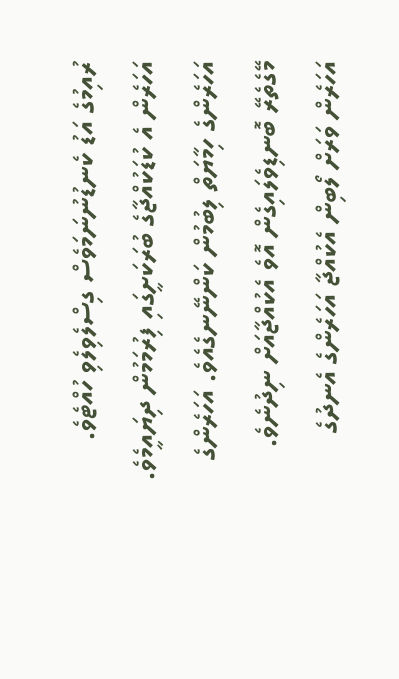ރުއިމުގެ އަޑު ކެނޑުނުނަމަވެސް ގިސްލެވިލެވި ހުއްޓެވެ. އަހަރެން އެ ކުޑަކުއްޖާގެ ބުރަކަށީގައި ފިރުމަމުން ދިޔައީމެވެ. އަހަރެންގެ ހިމާޔަތް ލިބުމުން ކަންނޭނގެއެވެ. އަހަރެންގެ މޭގެތެރޭ ބޮނޑިވެލައިގެން އޮވެ އެކުއްޖާއަށް ނިދުނެވެ. އަހަރެން ވަރަށް ލޯބިން އެކުއްޖާ އަހަރެންގެ އެނދުގެ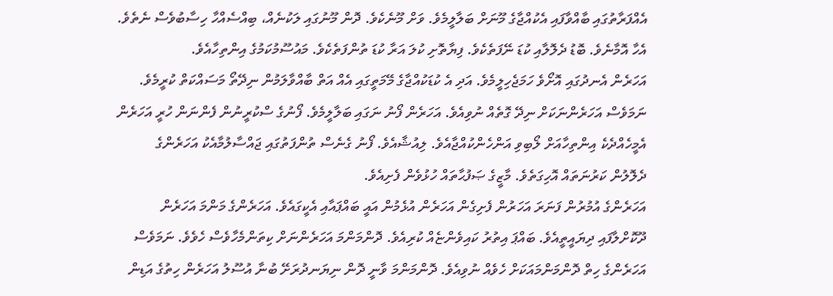އެއްފަރާތުގައި ބާއްވާފައި އެކުއްޖާގެ މޫނަށް ބަލާލީމެވެ. ވަށް މޫނެކެވެ. ދޮން މޫނުގައި ލަކުނެއް، ބިއްސެއްހާ ހިސާބުވެސް ނެތެވެ. އެހާ އޮމާނެވެ. ބޮޑު ދެލޮލާއި ކުޑަ ނޭފަތެކެވެ. ފިޔާތޮށި ކުލަ އަރާ ކުޑަ ތުންފަތެކެވެ. މައުސޫމުކަމުގެ އިންތިހާއެވެ.
އަހަރެން އެނދުގައި އޮށޯވެ ހަމަޖެހިލީމެވެ. އަދި އެ ކުޑަކުއްޖާގެ މޭމަތީގައި އެއް އަތް ބާއްވާލަމުން ނިދޭތޯ މަސައްކަތް ކުރީމެވެ. ނަމަވެސް އަހަރެންނަކަށް ނިދޭ ގޮތެއް ނުވިއެވެ. އަހަރެން ފޯނު ނަގައި ބަލާލީމެވެ. ފޯނުގެ ސްކުރީނުން ފެންނަން ހުރީ އަހަރެން އެމީހެއްދެކެ އިންތިހާއަށް ލޯބިވި އަންހެންކުއްޖާއެވެ. ލިއުޝާއެވެ. ފޯނު ގެނެސް ތުންފަތުގައި ޖައްސާލުމާއެކު އަހަރެންގެ ދެލޮލުން ކަރުނަތައް އޮހިގަތެވެ. މާޒީގެ ޞަފުޙާތައް ހުޅުވެން ފެށިއެވެ.
އަހަރެންގެ އުމުރުން ފަނަރަ އަހަރުން ފެށިގެން އަހަރެން އުޅެމުން އައީ ބައްޕައާއި އެކީގައެވެ. އަހަރެންގެ މަންމަ އަހަރެން ދޫކޮށްލާފައި ދިޔައީތީއެވެ. ބައްޕަ އިތުރު ކައިވެންޏެއް ކުރިއެވެ. ދޮންމަންމަ އަހަރެންނަށް ކިތަންމެހާވެސް ހެވެވެ. ނަމަވެސް އަހަރެންގެ ހިތް ދޮންމަންމައަކަށް ހެވެއް ނުވިއެވެ. ދޮންމަންމަ ވާނީ ދޮން ނިޔަނދުރަށޭ ބުނާ އުސޫލު އަހަރެން ހިތުގެ އަޑިން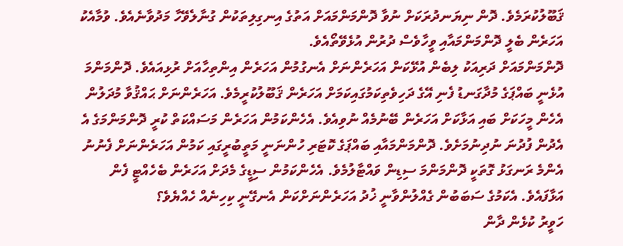ޤަބޫލުކުރަމެވެ. ދޮން ނިޔަނދުރަކަށް ނުވާ ދޮންމަންމައަށް އަތުގެ އިނގިލިތަކުން ގުނާލެވޭހާ މަދުވާނެއެވެ. ވުމާއެކު އަހަރެން ބެލީ ދޮންމަންމައާއި ވީހާވެސް ދުރުން އުޅެވޭތޯއެވެ.
ދޮންމަންމައަށް ދަރިއަކު ލިބެން އުޅޭކަން އަހަރެންނަށް އެނގުމުން އަހަރެން އިންތިހާއަށް ރުޅިއައެވެ. ދޮންމަންމަ އުޅެނީ ބައްޕަގެ މުދާގަނޑު ފެނި އޭގެ ދަހިވެތިކަމުގައިކަމަށް އަހަރެން ޤަބޫލުކުރީމެވެ. އަހަރެންނަށް ޙައްޤުވާ މުދަލުން އެހެން މީހަކަށް ބައި އަޅާކަށް އަހަރެން ބޭނުމެއް ނުވިއެވެ. އެހެންކަމުން އަހަރެން މަސައްކަތް ކުރީ ދޮންމަންމަގެ އެ އެދުން ފުދުނަ ނުދިނުމަށެވެ. ދޮންމަންމައާއި ބައްޕަގެ ކޮޓަރި ހުންނަނީ މަތީބުރީގައި ކަމުން އަހަރެންނަށް ފެނުނު އެންމެ ރަނގަޅު ގޮތަކީ ދޮންމަންމަ ސިޑިން ވައްޓާލުމެވެ. އެހެންކަމުން ސިޑީގެ މެދަށް އަހަރެން ބެހެއްޓީ ފެން އަޅާފައެވެ. އެކަމުގެ ސަބަބުން ގެއްލުންވާނީ ޚުދު އަހަރެންނަށްކަން އެނގޭނީ ކިހިނެއް ހެއްޔެވެ؟
ހަވީރު ކުޅެން ދާން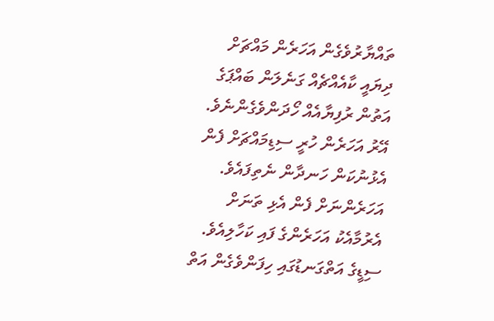ތައްޔާރުވެގެން އަހަރެން މައްޗަށް ދިޔައީ ކާއެއްޗެއް ގަނެލަން ބައްޕަގެ އަތުން ރުފިޔާއެއް ހޯދަންވެގެންނެވެ. އޭރު އަހަރެން ހުރީ ސިޑިމައްޗަށް ފެން އެޅުނުކަން ހަނދާން ނެތިފައެވެ. އަހަރެންނަށް ފެން އެޅި ތަނަށް އެރުމާއެކު އަހަރެންގެ ފައި ކަހާލިއެވެ. ސިޑީގެ އަތްގަނޑުގައި ހިފަންވެގެން އަތް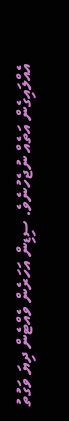އެއްލައިގެން އަތެއް ނުޖެހުނެވެ. ސިޑިން އަހަރެން ވެއްޓެން ދިޔަ ވަގުތު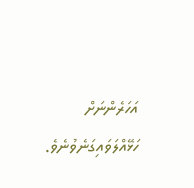އަހަރެންނަށް ހަޅޭއްލަވައިގަނެވުނެވެ.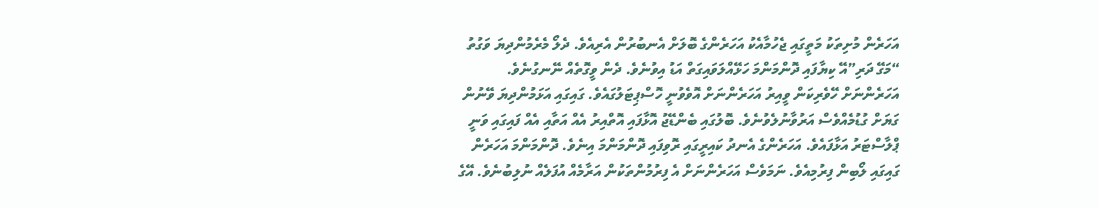އަހަރެން މުށިތަކު މަތީގައި ޖެހުމާއެކު އަހަރެންގެ ބޮލަށް އެނބުރުން އެރިއެވެ. ދެލޯ މެރެމުންދިޔަ ވަގުތު “މަގޭ ދަރި”އޭ ކިޔާފައި ދޮންމަންމަ ހަޅޭއްލަވައިގަތް އަޑު އިވުނެވެ. ދެން ވީގޮތެއް ނޭނގުނެވެ.
އަހަރެންނަށް ހޭވެރިކަން ވީއިރު އަހަރެންނަށް އޮވެވުނީ ހޮސްޕިޓަލުގައެވެ. ގައިގައި އަޅަމުންދިޔަ ވޭނުން ގަޔަށް ގުޑުމެއްވެސް އަރުވާނުލެވުނެވެ. ބޮލުގައި ބެންޑޭޖު އޮޅާފައި އޮތްއިރު އެއް އަތާއި އެއް ފައިގައި ވަނީ ޕްލާސްޓަރު އަޅާފައެވެ. އަހަރެންގެ އެނދު ކައިރީގައި ރޮވިފައި ދޮންމަންމަ އިނެވެ. ދޮންމަންމަ އަހަރެން ގައިގައި ލޯބިން ފިރުމިއެވެ. ނަމަވެސް އަހަރެންނަށް އެ ފިރުމުންތަކުން އަރާމެއް އުފަލެއް ނުލިބުނެވެ. އޭގެ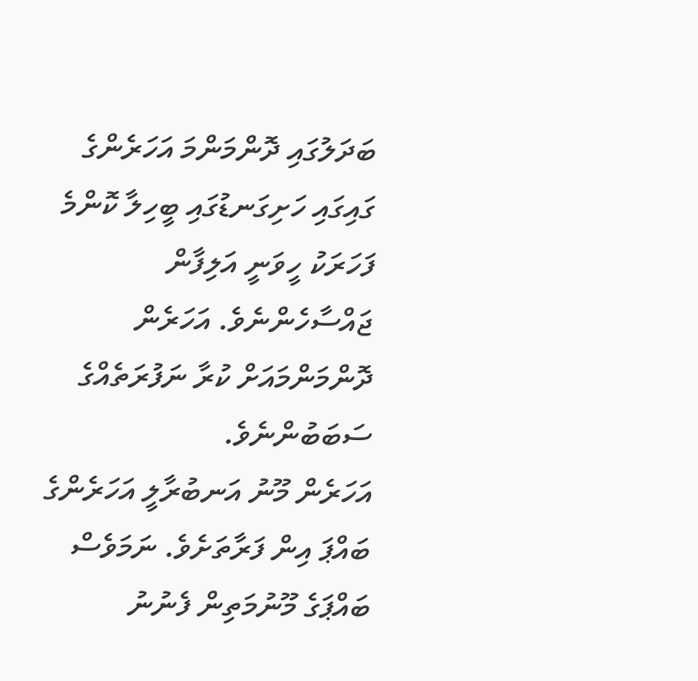ބަދަލުގައި ދޮންމަންމަ އަހަރެންގެ ގައިގައި ހަށިގަނޑުގައި ބީހިލާ ކޮންމެ ފަހަރަކު ހީވަނީ އަލިފާން ޖައްސާހެންނެވެ. އަހަރެން ދޮންމަންމައަށް ކުރާ ނަފުރަތެއްގެ ސަބަބުންނެވެ.
އަހަރެން މޫނު އަނބުރާލީ އަހަރެންގެ ބައްޕަ އިން ފަރާތަށެވެ. ނަމަވެސް ބައްޕަގެ މޫނުމަތިން ފެނުނު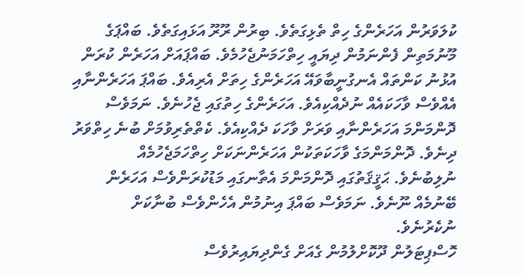ކުލަވަރުން އަހަރެންގެ ހިތް ތެޅިގަތެވެ. ބިރުން ރޫރޫ އަޅައިގަތެވެ. ބައްޕަގެ މޫނުމަތިން ފެންނަމުން ދިޔައީ ހިތްހަމަނުޖެހުމެވެ. ބައްޕައަށް އަހަރެން ކުރަން އުޅުނު ކަންތައް އެނގުނީބާވައޭ އަހަރެންގެ ހިތަށް އެރިއެވެ. ބައްޕަ އަހަރެންނާއި އެއްވެސް ވާހަކައެއް ނުދެއްކިއެވެ. އަހަރެންގެ ހިތުގައި ޖެހުނެވެ. ނަމަވެސް ދޮންމަންމަ އަހަރެންނާއި ވަރަށް ވާހަކަ ދެއްކިއެވެ. ކެތްތެރިވުމަށް ބުނެ ހިތްވަރު ދިނެވެ. ދޮންމަންމަގެ ވާހަކަތަކުން އަހަރެންނަކަށް ހިތްހަމަޖެހުމެއް ނުލިބުނެވެ. ޙަޤީޤަތުގައި ދޮންމަންމަ އެތާނގައި މަޑުކުރަންވެސް އަހަރެން ބޭނުމެއް ނޫނެވެ. ނަމަވެސް ބައްޕަ އިނުމުން އެހެންވެސް ބުނާކަށް ނުކެރުނެވެ.
ހޮސްޕިޓަލުން ދޫކޮށްލުމުން ގެއަށް ގެންދިޔައިރުވެސް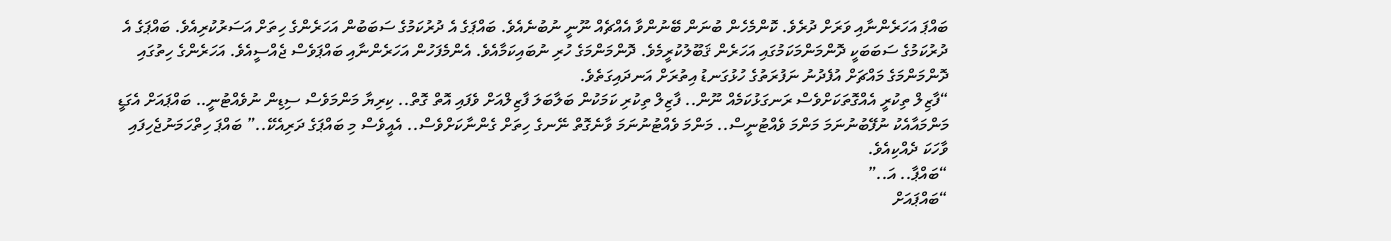ބައްޕަ އަހަރެންނާއި ވަރަށް ދުރެވެ. ކޮންމެހެން ބުނަން ބޭނުންވާ އެއްޗެއް ނޫނީ ނުބުނެއެވެ. ބައްޕަގެ އެ ދުރުކަމުގެ ސަބަބުން އަހަރެންގެ ހިތަށް އަސަރުކުރިއެވެ. ބައްޕަގެ އެ ދުރުކަމުގެ ސަބަބަކީ ދޮންމަންމަކަމުގައި އަހަރެން ޤަބޫލުކުރީމެވެ. ދޮންމަންމަގެ ހުރި ނުބައިކަމާއެވެ. އެންމެފަހުން އަހަރެންނާއި ބައްޕަވެސް ޖެއްސީއެވެ. އަހަރެންގެ ހިތުގައި ދޮންމަންމަގެ މައްޗަށް އުފެދުނު ނަފުރަތުގެ ހުޅުގަނޑު އިތުރަށް އަނދައިގަތެވެ.
“ފާޒިލް ތިކުރީ އެއްގޮތަކަށްވެސް ރަނގަޅުކަމެއް ނޫން.. ފާޒިލް ތިކުރި ކަމަކުން ބަލާބަލަ ފާޒިލްއަށް ވެފައި އޮތް ގޮތް.. ކިރިޔާ މަންމަވެސް ސިޑިން ނުވެއްޓުނީ.. ބައްޕައަށް އެގަޑީ މަންމައާއެކު ނުފޭބުނުނަމަ މަންމަ ވެއްޓުނީސް.. މަންމަ ވެއްޓުނުނަމަ ވާނެގޮތް ނޭނގެ ހިތަށް ގެންނާކަށްވެސް.. އެއީވެސް މި ބައްޕަގެ ދަރިއެކޭ..” ބައްޕަ ހިތްހަމަނުޖެހިފައި ވާހަކަ ދެއްކިއެވެ.
“ބައްޕާ.. އަ..”
“ބައްޕައަށް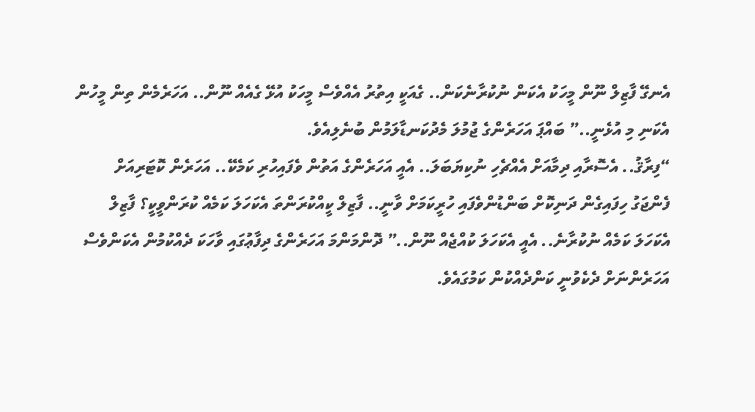އެނގޭ ފާޒިލް ނޫން މީހަކު އެކަން ނުކުރާނެކަން.. ގެއަކީ އިތުރު އެއްވެސް މީހަކު އުޅޭ ގެއެއް ނޫން.. އަހަރެމެން ތިން މީހުން އެކަނި މި އުޅެނީ..” ބައްޕަ އަހަރެންގެ ޖުމުލަ މެދުކަނޑާލަމުން ބުނެލިއެވެ.
“ފިރާޤު.. އެސޮރާއި ދިމާއަށް އެއްޗެހި ނުކިޔަބަލަ.. އެއީ އަހަރެންގެ އަތުން ވެފައިހުރި ކަމެކޭ.. އަހަރެން ކޮޓަރިއަށް ފެންޖަގު ހިފައިގެން ދަނިކޮށް ބަންޑުންވެފައި ހުރީކަމަށް ވާނީ.. ފާޒިލް ކީއްކުރަންތަ އެކަހަލަ ކަމެއް ކުރަންވީކީ؟ ފާޒިލް އެކަހަލަ ކަމެއް ނުކުރާނެ.. އެއީ އެކަހަލަ ކުއްޖެއް ނޫން..” ދޮންމަންމަ އަހަރެންގެ ދިފާޢުގައި ވާހަކަ ދެއްކުމުން އެކަންވެސް އަހަރެންނަށް ދެކެވުނީ ކަންދެއްކުން ކަމުގައެވެ.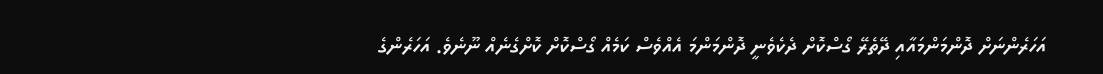އަހަރެންނަށް ދޮންމަންމައާއި ދޭތެރޭ ގޯސްކޮށް ދެކެވެނީ ދޮންމަންމަ އެއްވެސް ކަމެއް ގޯސްކޮށް ކޮށްގެނެއް ނޫނެވެ. އަހަރެންގެ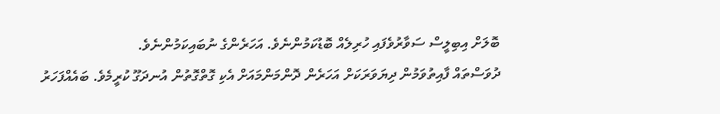ބޮލަށް އިބިލީސް ސަވާރުވެފައި ހުރިލެއް ބޮޑުކަމުންނެވެ. އަހަރެންގެ ނުބައިކަމުންނެވެ.
ދުވަސްތައް ފާއިތުވަމުން ދިޔަވަރަކަށް އަހަރެން ދޮންމަންމައަށް އެކި ގޮތްގޮތުން އުނދަގޫ ކުރީމެވެ. ބައެއްފަހަރު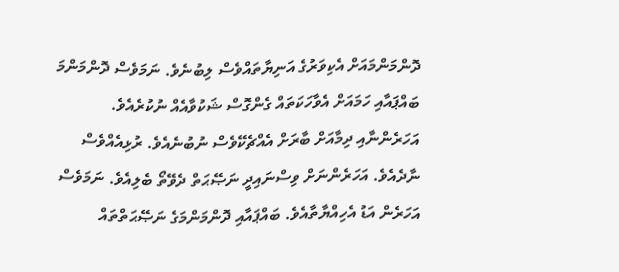ދޮންމަންމައަށް އެކިވަރުގެ އަނިޔާތައްވެސް ލިބުނެވެ. ނަމަވެސް ދޮންމަންމަ ބައްޕައާއި ހަމައަށް އެވާހަކަތައް ގެންގޮސް ޝަކުވާއެއް ނުކުރެއެވެ. އަހަރެންނާއި ދިމާއަށް ބާރަށް އެއްޗެކޭވެސް ނުބުނެއެވެ. ރުޅިއެއްވެސް ނާދެއެވެ. އަހަރެންނަށް ވިސްނައިދީ ނަޞޭޙަތް ދެވޭތޯ ބެލިއެވެ. ނަމަވެސް އަހަރެން އަޑު އެހިއްޔާތާއެވެ. ބައްޕައާއި ދޮންމަންމަގެ ނަޞޭޙަތްތައް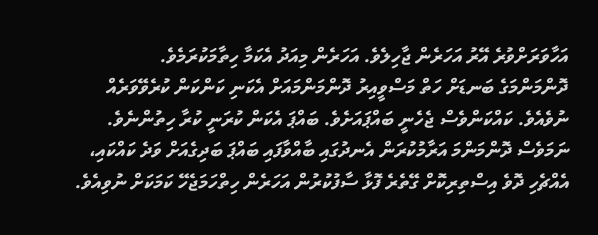އަހާވަރަށްވުރެ އޭރު އަހަރެން ޖާހިލެވެ. އަހަރެން މިއަދު އެކަމާ ހިތާމަކުރަމެވެ.
ދޮންމަންމަގެ ބަނޑަށް ހަތް މަސްވީއިރު ދޮންމަންމައަށް އެކަނި ކަންކަން ކުރެވޭވަރެއް ނުވެއެވެ. ކައްކަންވެސް ޖެހެނީ ބައްޕައަށެވެ. ބައްޕަ އެކަން ކުރަނީ ކުރާ ހިތުންނެވެ. ނަމަވެސް ދޮންމަންމަ އަރާމުކުރަން އެނދުގައި ބާއްވާފައި ބައްޕަ ބަދިގެއަށް ވަދެ ކައްކައި، އެއްޗެހި ދޮވެ އިސްތިރިކޮށް ގޭތެރެ ފޮޅާ ސާފުކުރުން އަހަރެން ހިތްހަމަޖެހޭ ކަމަކަށް ނުވިއެވެ.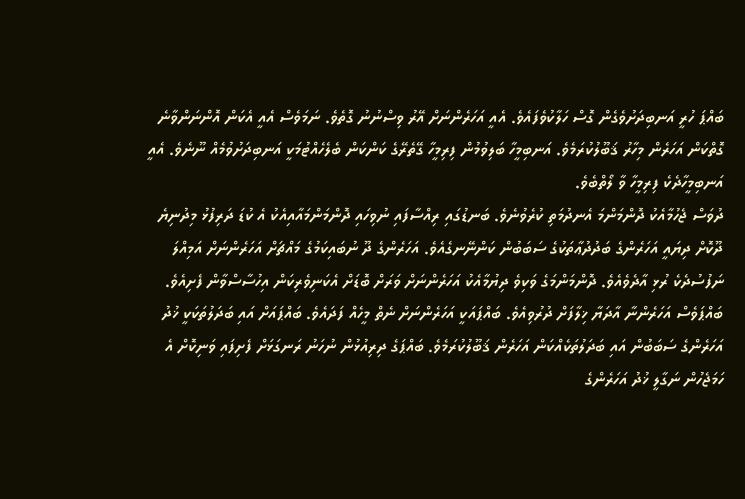ބައްޕަ ހުރީ އަނބިދަށުވެގެން ގޮސް ހަލާކުވެފައެވެ. އެއީ އަހަރެންނަށް އޭރު ވިސްނުނު ގޮތެވެ. ނަމަވެސް އެއީ އެކަން އޮންނަންވާނެ ގޮތްކަން އަހަރެން މިހާރު ޤަބޫލުކުރަމެވެ. އަނބިމީހާ ބަލިވުމުން ފިރިމީހާ ގޭތެރޭގެ ކަންކަން ބެލެހެއްޓުމަކީ އަނބިދަށުވުމެއް ނޫނެވެ. އެއީ އަނބިމީހާދެކެ ފިރިމީހާ ވާ ލޯތްބެވެ.
ދުވަސް ޖެހުމާއެކު ދޮންމަންމަ އެނދުމަތި ކުރެވުނެވެ. ބަނޑުގައި ރިއްސާފައި ނުވިހައި ދޮންމަންމައާއިއެކު އެ ކުޑަ ދަރިފުޅު މިދުނިޔެ ދޫކޮށް ދިޔައީ އަހަރެންގެ ބަދުދުޢާތަކުގެ ސަބަބުން ކަންނޭނގެއެވެ. އަހަރެންގެ ދޫ ނުބައިކަމުގެ މައްޗަށް އަހަރެންނަށް އަމިއްލަ ނަފުސުދެކެ ރުޅި އާދެވެއެވެ. ދޮންމަންމަގެ ވަކިވެ ދިޔުމާއެކު އަހަރެންނަށް ވަރަށް ބޮޑަށް އެކަނިވެރިކަން އިހުސާސްވާން ފެށިއެވެ. ބައްޕަވެސް އަހަރެންނާ އާދަޔާ ޚިލާފަށް ދުރުވިއެވެ. ބައްޕައަކީ އަހަރެންނަށް ނެތް މީހެއް ފަދައެވެ. ބައްޕައަށް އައި ބަދަލުތަކަކީ ޚުދު އަހަރެންގެ ސަބަބުން އައި ބަދަލުތަކެއްކަން އަހަރެން ޤަބޫލުކުރަމެވެ. ބައްޕަގެ ދިރިއުޅުން ނުހަނު ރަނގަޅަށް ފެށިފައި ވަނިކޮށް އެ ހަމަޖެހުން ނަގާލީ ޚުދު އަހަރެންގެ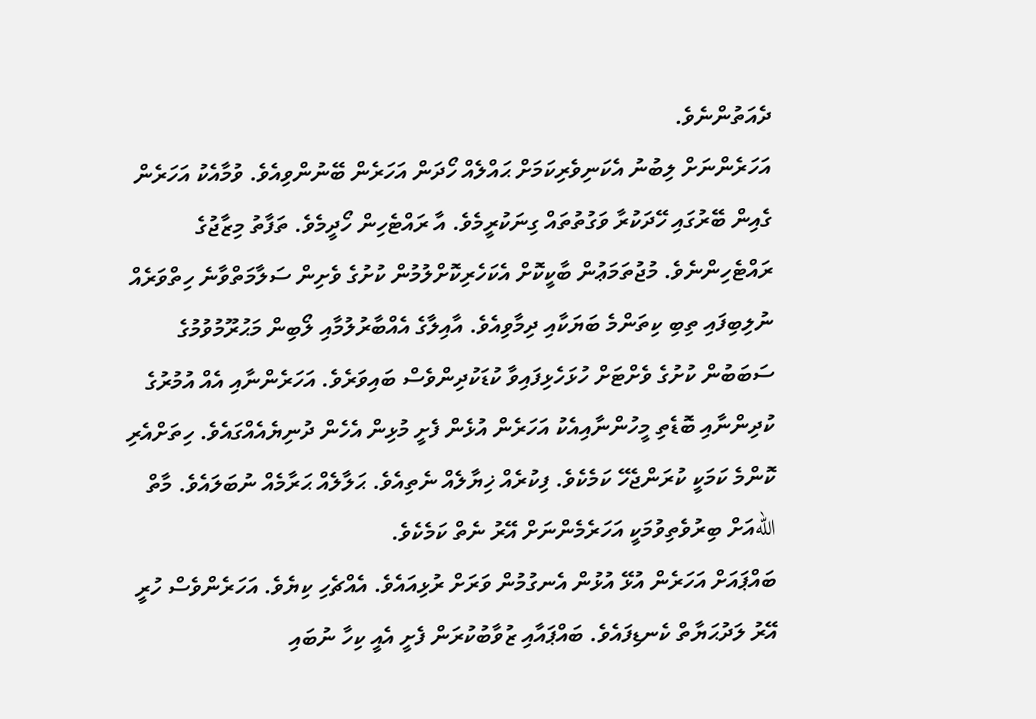ދެއަތުންނެވެ.
އަހަރެންނަށް ލިބުނު އެކަނިވެރިކަމަށް ޙައްލެއް ހޯދަން އަހަރެން ބޭނުންވިއެވެ. ވުމާއެކު އަހަރެން ގެއިން ބޭރުގައި ހޭދަކުރާ ވަގުތުތައް ގިނަކުރީމެވެ. އާ ރައްޓެހިން ހޯދީމެވެ. ތަފާތު މިޒާޖުގެ ރައްޓެހިންނެވެ. މުޖުތަމަޢުން ބާކީކޮށް އެކަހެރިކޮށްލުމުން ކުށުގެ ވެށިން ސަލާމަތްވާނެ ހިތްވަރެއް ނުލިބިފައި ތިބި ކިތަންމެ ބަޔަކާއި ދިމާވިއެވެ. އާއިލާގެ އެއްބާރުލުމާއި ލޯބިން މަޙުރޫމުވުމުގެ ސަބަބުން ކުށުގެ ވެށްޓަށް ހުޅަހެޅިފައިވާ ކުޑަކުދިންވެސް ބައިވަރެވެ. އަހަރެންނާއި އެއް އުމުރުގެ ކުދިންނާއި ބޮޑެތި މީހުންނާއިއެކު އަހަރެން އުޅެން ފެށީ މުޅިން އެހެން ދުނިޔެއެއްގައެވެ. ހިތަށްއެރި ކޮންމެ ކަމަކީ ކުރަންޖެހޭ ކަމެކެވެ. ފިކުރެއް ޚިޔާލެއް ނެތިއެވެ. ޙަލާލެއް ޙަރާމެއް ނުބަލައެވެ. މާތް اللهއަށް ބިރުވެތިވުމަކީ އަހަރެމެންނަށް އޭރު ނެތް ކަމެކެވެ.
ބައްޕައަށް އަހަރެން އުޅޭ އުޅުން އެނގުމުން ވަރަށް ރުޅިއައެވެ. އެއްޗެހި ކިޔެވެ. އަހަރެންވެސް ހުރީ އޭރު ލަދުޙަޔާތް ކެނޑިފައެވެ. ބައްޕައާއި ޒުވާބުކުރަން ފެށީ އެއީ ކިހާ ނުބައި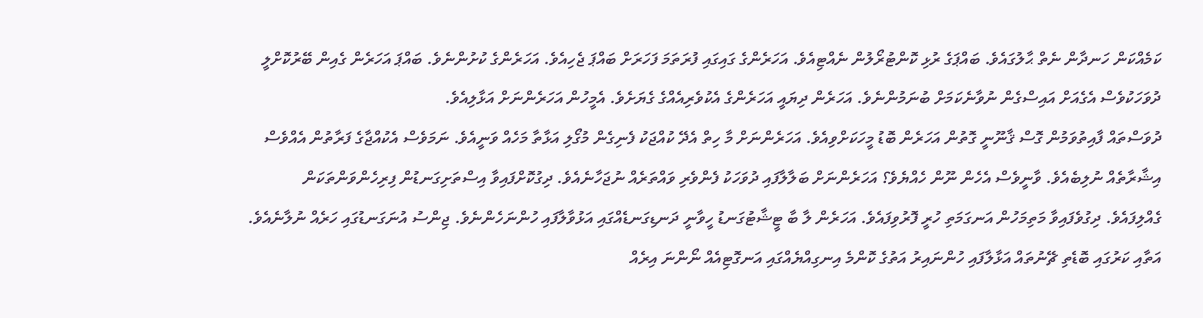ކަމެއްކަން ހަނދާން ނެތް ޙާލުގައެވެ. ބައްޕަގެ ރުޅި ކޮންޓުރޯލުން ނެއްޓިއެވެ. އަހަރެންގެ ގައިގައި ފުރަތަމަ ފަހަރަށް ބައްޕަ ޖެހިއެވެ. އަހަރެންގެ ކުށުންނެވެ. ބައްޕަ އަހަރެން ގެއިން ބޭރުކޮށްލީ ދުވަހަކުވެސް އެގެއަށް އައިސްގެން ނުވާނެކަމަށް ބުނަމުންނެވެ. އަހަރެން ދިޔައީ އަހަރެންގެ އެކުވެރިއެއްގެ ގެޔަށެވެ. އެމީހުން އަހަރެންނަށް އަޅާލިއެވެ.
ދުވަސްތައް ފާއިތުވަމުން ގޮސް ޤާނޫނީ ގޮތުން އަހަރެން ބޮޑު މީހަކަށްވިއެވެ. އަހަރެންނަށް މާ ހިތް އެދޭ ކުއްޖަކު ފެނިގެން މުގޯލި އަޅާތާ މަހެއް ވަނީއެވެ. ނަމަވެސް އެކުއްޖާގެ ފަރާތުން އެއްވެސް އިޝާރާތެއް ނުލިބެއެވެ. ވާނީވެސް އެހެން ނޫން ހެއްޔެވެ؟ އަހަރެންނަށް ބަލާލާފައި ދުވަހަކު ފެންވެރި ވައްތަރެއް ނުޖަހާނެއެވެ. ދިގުކޮށްފައިވާ އިސްތަށިގަނޑުން ފިރިހެންވަންތަކަން ގެއްލިފައެވެ. ދިގުވެފައިވާ މަތިމަހުން އަނގަމަތި ހުރީ ފޮރުވިފައެވެ. އަހަރެން ލާ ބާ ޓީޝާޓުގަނޑު ހީވާނީ ދަނޑިގަނޑެއްގައި އަޅުވާލާފައި ހުންނަހެންނެވެ. ޖިންސު އުނަގަނޑުގައި ހަރެއް ނުލާނެއެވެ. އަތާއި ކަރުގައި ބޮޑެތި ޗޭނުތައް އަޅާލާފައި ހުންނައިރު އަތުގެ ކޮންމެ އިނގިއްޔެއްގައި އަނގޮޓިއެއް ނޯންނަ އިރެއް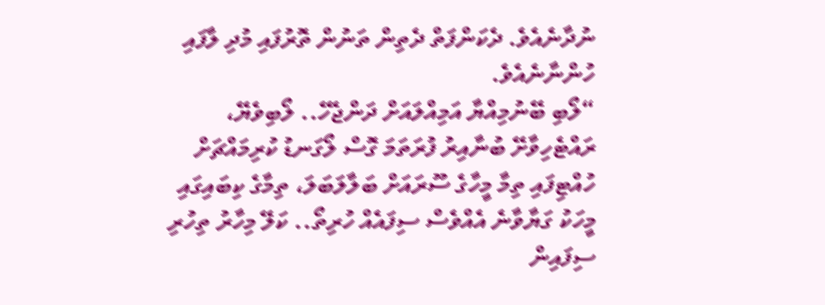ނުދާނެއެވެ. ދެކަންފަތް ދެތިން ތަނުން ތޮރުފައި މުދި ލާފައި ހުންނާނެއެވެ.
“ލޯބި ބޭނުމިއްޔާ އަމިއްލައަށް ދަންޖެހޭ.. ލޯބިވެޔޭ، ރައްޓެހިވާށޭ ބުނާއިރު ފުރަތަމަ ގޮސް ލޯގަނޑު ކުރިމައްޗަށް ހުއްޓިފައި ތިމާ މީހާގެ ސޫރައަށް ބަލާލަބަލަ، ތިމާގެ ކިބައިގައި މީހަކު ގަޔާވާނެ އެއްވެސް ސިފައެއް ހުރިތޯ.. ކަލޭ މިހާރު ތިހުރި ސިފައިން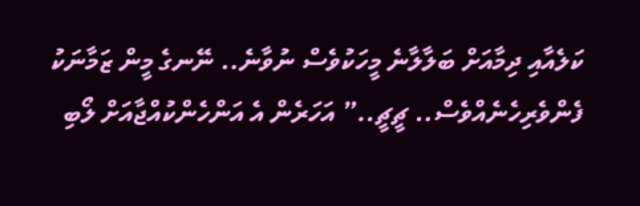ކަލެއާއި ދިމާއަށް ބަލާލާނެ މީހަކުވެސް ނުވާނެ.. ނޭނގެ މީން ޒަމާނަކު ފެންވެރިހެނެއްވެސް.. ޗީޗީ..” އަހަރެން އެ އަންހެންކުއްޖާއަށް ލޯބި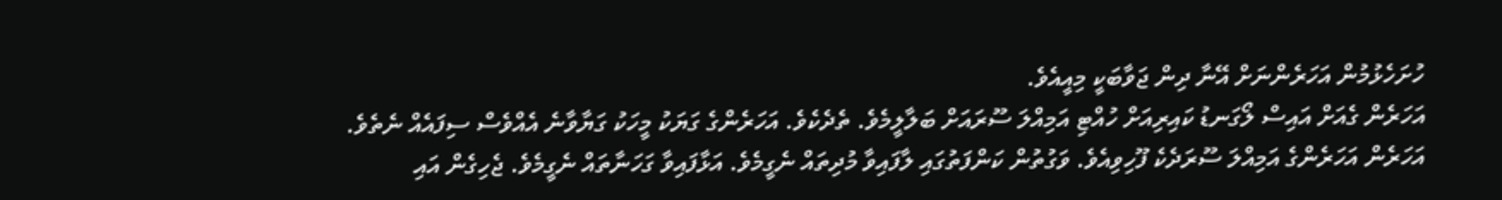ހުށަހެޅުމުން އަހަރެންނަށް އޭނާ ދިން ޖަވާބަކީ މިއީއެވެ.
އަހަރެން ގެއަށް އައިސް ލޯގަނޑު ކައިރިއަށް ހުއްޓި އަމިއްލަ ސޫރައަށް ބަލާލީމެވެ. ތެދެކެވެ. އަހަރެންގެ ގަޔަކު މީހަކު ގަޔާވާނެ އެއްވެސް ސިފައެއް ނެތެވެ. އަހަރެން އަހަރެންގެ އަމިއްލަ ސޫރަދެކެ ފޫހިވިއެވެ. ވަގުތުން ކަންފަތުގައި ލާފައިވާ މުދިތައް ނެގީމެވެ. އަޅާފައިވާ ގަހަނާތައް ނެގީމެވެ. ޖެހިގެން އައި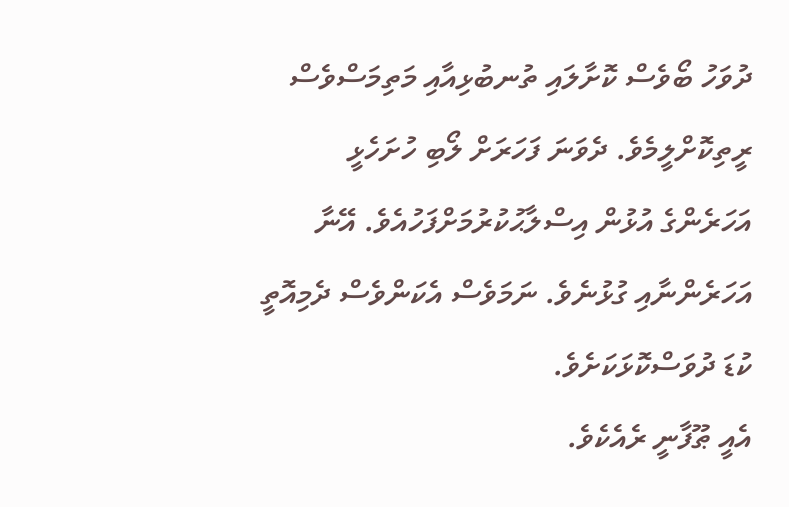ދުވަހު ބޯވެސް ކޮށާލައި ތުނބުޅިއާއި މަތިމަސްވެސް ރީތިކޮށްލީމެވެ. ދެވަނަ ފަހަރަށް ލޯބި ހުށަހެޅީ އަހަރެންގެ އުޅުން އިސްލާޙުކުރުމަށްފަހުއެވެ. އޭނާ އަހަރެންނާއި ގުޅުނެވެ. ނަމަވެސް އެކަންވެސް ދެމިއޮތީ ކުޑަ ދުވަސްކޮޅަކަށެވެ.
އެއީ ޠޫފާނީ ރެއެކެވެ.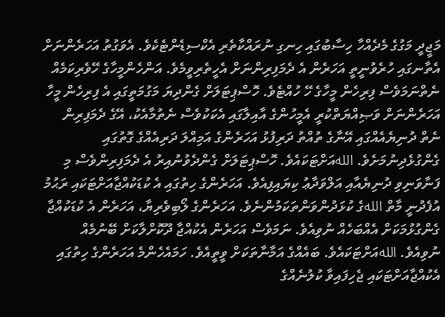މަޖީދީ މަގުގެ މެދެއްހާ ހިސާބުގައި ހިނގި ނުރައްކާތެރި އެކްސިޑެންޓެކެވެ. އެވަގުތު އަހަރެންނަށް އެތާނގައި ހުރެވުނީތީ އަހަރެން އެ ދެމަފިރިންނަށް އެހީތެރިވީމެވެ. އަންހެންމީހާގެ ހޭވެރިކަމެއް ނެތްނަމަވެސް ފިރިހެން މީހާގެ ހޭ ހުއްޓެވެ. ހޮސްޕިޓަލަށް ގެންދިޔަ މަގުމަތީގައި އެ ފިރިހެން މީހާ އަހަރެންނަށް ވަޞިއްޔަތްކުރީ އެމީހުންގެ އާއިލާގައި އެކަކުވެސް ނެތުމާއެކު، އޭގެ ދެމަފިރިން ނެތް ދުނިޔެއެއްގައި އޭނާގެ ތުއްތު ދަރިފުޅު އަހަރެންގެ އަމިއްލަ ދަރިއެއްގެ ގޮތުގައި ގެންގުޅެދިނުމަށެވެ. اللهއަށްޓަކައެވެ. ހޮސްޕިޓަލަށް ގެންދެވުނުއިރު އެ ދެމަފިރިންވެސް މި ފަނާވަނިވި ދުނިޔެއާއި އަލްވަދާޢު ކިޔައިފިއެވެ. އަހަރެންގެ ހިތުގައި އެ ކުޑަކުއްޖާއަށްޓަކައި ރަޙުމު އުފެދުނީ މާތް اللهގެ ކުޅަދުންވަންތަކަމުންނެވެ. އަހަރެންގެ ލޯބިވެރިޔާ، އަހަރެން އެ ކުޑަކުއްޖާ ގެންގުޅުމަކަށް އެއްބަހެއް ނުވިއެވެ. ނަމަވެސް އަހަރެން އެކުއްޖާ ދޫކޮށްލާކަށް ބޭނުމެއް ނުވިއެވެ. اللهއަށްޓަކައެވެ. ބައެއްގެ އަމާނާތަކަށް ވީތީއެވެ. ހަމައެހެންމެ އަހަރެންގެ ހިތުގައި އެކުއްޖާއަށްޓަކައި ޖެހިފައިވާ ކުލުނެއްގެ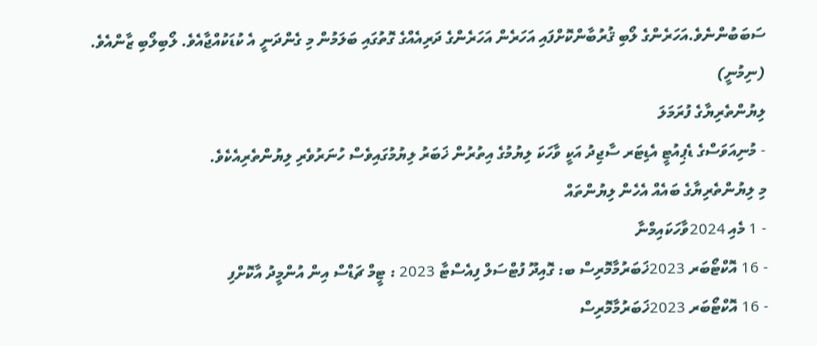ސަބަބުންނެވެ.އަހަރެންގެ ލޯބި ޤުރުބާންކޮށްފައި އަހަރެން އަހަރެންގެ ދަރިއެއްގެ ގޮތުގައި ބަލަމުން މި ގެންދަނީ އެ ކުޑަކުއްޖާއެވެ. ލޯބިލޯބި ޒާންއެވެ.
(ނިމުނީ)
ލިޔުންތެރިޔާގެ ފުރަމަލަ
- މުނިއަވަސްގެ ޑެޕިއުޓީ އެޑިޓަރ ސާޖިދު އަކީ ވާހަކަ ލިޔުމުގެ އިތުރުން ޚަބަރު ލިޔުމުގައިވެސް ހުނަރުވެރި ލިޔުންތެރިއެކެވެ.
މި ލިޔުންތެރިޔާގެ ބައެއް އެހެން ލިޔުންތައް
- 1 މެއި 2024ވާހަކައިމްނާ
- 16 އޮކްޓޯބަރ 2023ޚަބަރުމާމޮރިސް ބ: ގޮއިދޫ ފުޓްސަލް ފިއެސްޓާ 2023 : ޓީމް ޗަޑްސް އިން އުންމީދު އާކޮށްފި
- 16 އޮކްޓޯބަރ 2023ޚަބަރުމާމޮރިސް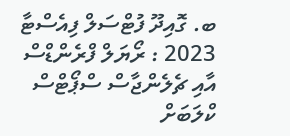ބ. ގޮއިދޫ ފުޓްސަލް ފިއެސްޓާ 2023 : ރޯޔަލް ފްރެންޑްސް އާއި ޗެލެންޖާސް ސްޕޯޓްސް ކްލަބަށް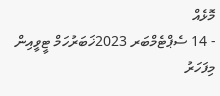މޮޅެއް
- 14 ސެޕްޓެމްބަރ 2023ޚަބަރުހަމް ޓީވީއިން މިފަހަރު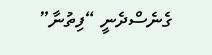ގެނެސްދެނީ “ފިތުނާ”